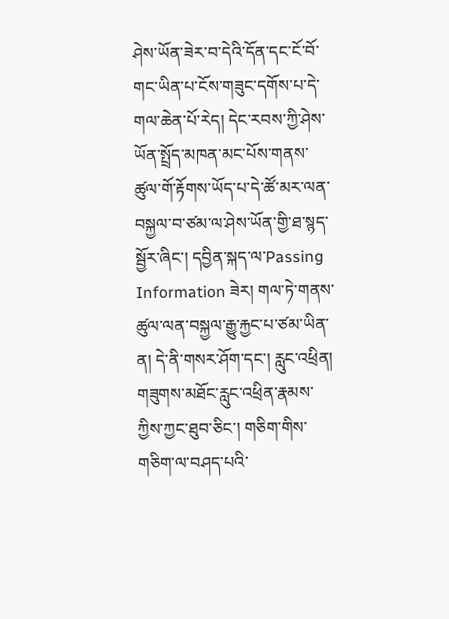ཤེས་ཡོན་ཟེར་བ་དེའི་དོན་དང་ངོ་བོ་གང་ཡིན་པ་ངོས་གཟུང་དགོས་པ་དེ་གལ་ཆེན་པོ་རེད། དེང་རབས་ཀྱི་ཤེས་ཡོན་སྤྲོད་མཁན་མང་པོས་གནས་ཚུལ་གོ་རྟོགས་ཡོད་པ་དེ་ཚོ་མར་ལན་བསྐྱལ་བ་ཙམ་ལ་ཤེས་ཡོན་གྱི་ཐ་སྙད་སྦྱོར་ཞིང་། དབྱིན་སྐད་ལ་Passing Information ཟེར། གལ་ཏེ་གནས་ཚུལ་ལན་བསྐྱལ་རྒྱུ་རྐྱང་པ་ཙམ་ཡིན་ན། དེ་ནི་གསར་ཤོག་དང་། རླུང་འཕྲིན། གཟུགས་མཐོང་རླུང་འཕྲིན་རྣམས་ཀྱིས་ཀྱང་ཐུབ་ཅིང་། གཅིག་གིས་གཅིག་ལ་བཤད་པའི་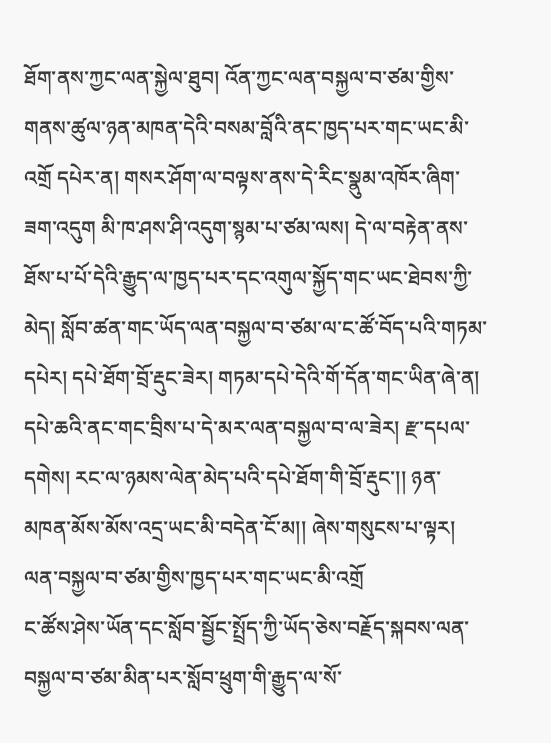ཐོག་ནས་ཀྱང་ལན་སྐྱེལ་ཐུབ། འོན་ཀྱང་ལན་བསྐྱལ་བ་ཙམ་གྱིས་གནས་ཚུལ་ཉན་མཁན་དེའི་བསམ་བློའི་ནང་ཁྱད་པར་གང་ཡང་མི་འགྲོ དཔེར་ན། གསར་ཤོག་ལ་བལྟས་ནས་དེ་རིང་སྣུམ་འཁོར་ཞིག་ཟག་འདུག མི་ཁ་ཤས་ཤི་འདུག་སྙམ་པ་ཙམ་ལས། དེ་ལ་བརྟེན་ནས་ཐོས་པ་པོ་དེའི་རྒྱུད་ལ་ཁྱད་པར་དང་འགུལ་སྐྱོད་གང་ཡང་ཐེབས་ཀྱི་མེད། སློབ་ཚན་གང་ཡོད་ལན་བསྐྱལ་བ་ཙམ་ལ་ང་ཚོ་བོད་པའི་གཏམ་དཔེར། དཔེ་ཐོག་བྲོ་རྡུང་ཟེར། གཏམ་དཔེ་དེའི་གོ་དོན་གང་ཡིན་ཞེ་ན། དཔེ་ཆའི་ནང་གང་བྲིས་པ་དེ་མར་ལན་བསྐྱལ་བ་ལ་ཟེར། རྫ་དཔལ་དགེས། རང་ལ་ཉམས་ལེན་མེད་པའི་དཔེ་ཐོག་གི་བྲོ་རྡུང་།། ཉན་མཁན་མོས་མོས་འདྲ་ཡང་མི་བདེན་ངོ་མ།། ཞེས་གསུངས་པ་ལྟར། ལན་བསྐྱལ་བ་ཙམ་གྱིས་ཁྱད་པར་གང་ཡང་མི་འགྲོ
ང་ཚོས་ཤེས་ཡོན་དང་སློབ་སྦྱོང་སྤྲོད་ཀྱི་ཡོད་ཅེས་བརྗོད་སྐབས་ལན་བསྐྱལ་བ་ཙམ་མིན་པར་སློབ་ཕྲུག་གི་རྒྱུད་ལ་སོ་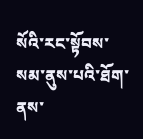སོའི་རང་སྟོབས་སམ་ནུས་པའི་ཐོག་ནས་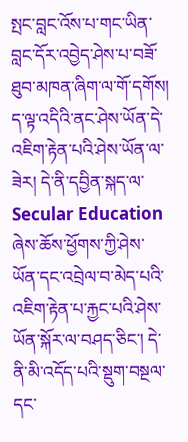སྤང་བླང་འོས་པ་གང་ཡིན་བླང་དོར་འབྱེད་ཤེས་པ་བཟོ་ཐུབ་མཁན་ཞིག་ལ་གོ་དགོས། ད་ལྟ་འདིའི་ནང་ཤེས་ཡོན་དེ་འཇིག་རྟེན་པའི་ཤེས་ཡོན་ལ་ཟེར། དེ་ནི་དབྱིན་སྐད་ལ་Secular Education ཞེས་ཆོས་ཕྱོགས་ཀྱི་ཤེས་ཡོན་དང་འབྲེལ་བ་མེད་པའི་འཇིག་རྟེན་པ་རྐྱང་པའི་ཤེས་ཡོན་སྐོར་ལ་བཤད་ཅིང་། དེ་ནི་མི་འདོད་པའི་སྡུག་བསྔལ་དང་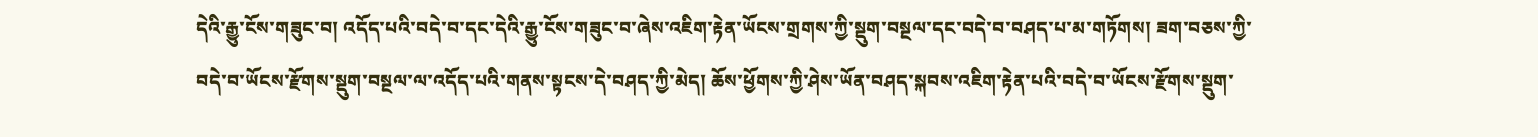དེའི་རྒྱུ་ངོས་གཟུང་བ། འདོད་པའི་བདེ་བ་དང་དེའི་རྒྱུ་ངོས་གཟུང་བ་ཞེས་འཇིག་རྟེན་ཡོངས་གྲགས་ཀྱི་སྡུག་བསྔལ་དང་བདེ་བ་བཤད་པ་མ་གཏོགས། ཟག་བཅས་ཀྱི་བདེ་བ་ཡོངས་རྫོགས་སྡུག་བསྔལ་ལ་འདོད་པའི་གནས་སྟངས་དེ་བཤད་ཀྱི་མེད། ཆོས་ཕྱོགས་ཀྱི་ཤེས་ཡོན་བཤད་སྐབས་འཇིག་རྟེན་པའི་བདེ་བ་ཡོངས་རྫོགས་སྡུག་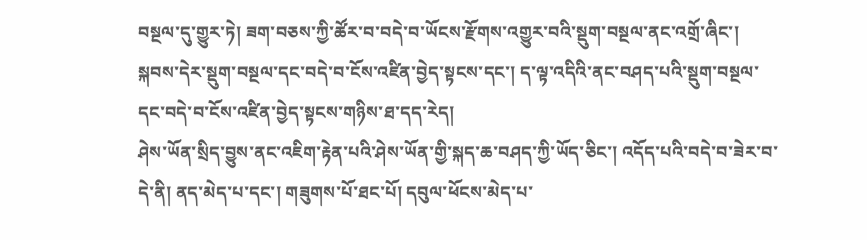བསྔལ་དུ་གྱུར་ཏེ། ཟག་བཅས་ཀྱི་ཚོར་བ་བདེ་བ་ཡོངས་རྫོགས་འགྱུར་བའི་སྡུག་བསྔལ་ནང་འགྲོ་ཞིང་། སྐབས་དེར་སྡུག་བསྔལ་དང་བདེ་བ་ངོས་འཛིན་བྱེད་སྟངས་དང་། ད་ལྟ་འདིའི་ནང་བཤད་པའི་སྡུག་བསྔལ་དང་བདེ་བ་ངོས་འཛིན་བྱེད་སྟངས་གཉིས་ཐ་དད་རེད།
ཤེས་ཡོན་སྲིད་བྱུས་ནང་འཇིག་རྟེན་པའི་ཤེས་ཡོན་གྱི་སྐད་ཆ་བཤད་ཀྱི་ཡོད་ཅིང་། འདོད་པའི་བདེ་བ་ཟེར་བ་དེ་ནི། ནད་མེད་པ་དང་། གཟུགས་པོ་ཐང་པོ། དབུལ་ཕོངས་མེད་པ་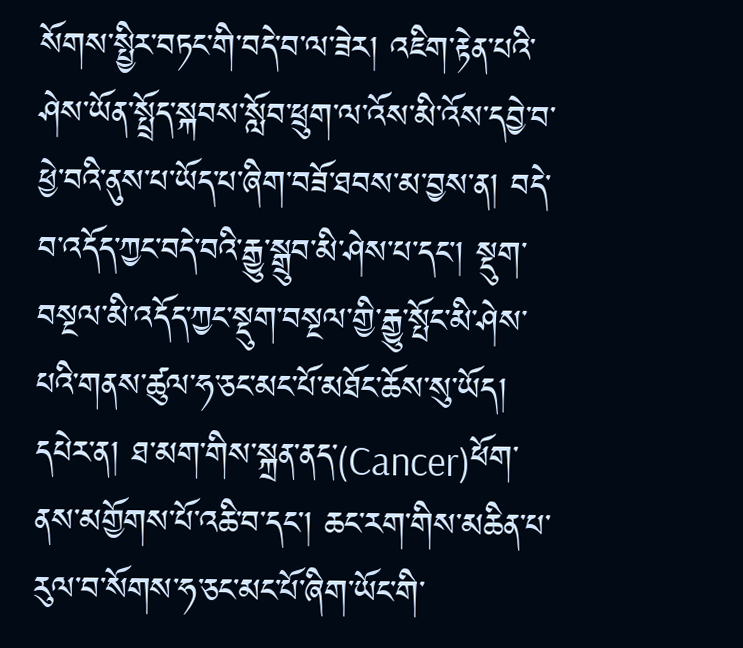སོགས་སྤྱིར་བཏང་གི་བདེ་བ་ལ་ཟེར། འཇིག་རྟེན་པའི་ཤེས་ཡོན་སྤྲོད་སྐབས་སློབ་ཕྲུག་ལ་འོས་མི་འོས་དབྱེ་བ་ཕྱེ་བའི་ནུས་པ་ཡོད་པ་ཞིག་བཟོ་ཐབས་མ་བྱས་ན། བདེ་བ་འདོད་ཀྱང་བདེ་བའི་རྒྱུ་སྒྲུབ་མི་ཤེས་པ་དང་། སྡུག་བསྔལ་མི་འདོད་ཀྱང་སྡུག་བསྔལ་གྱི་རྒྱུ་སྤོང་མི་ཤེས་པའི་གནས་ཚུལ་ཧ་ཅང་མང་པོ་མཐོང་ཆོས་སུ་ཡོད། དཔེར་ན། ཐ་མག་གིས་སྐྲན་ནད་(Cancer)ཕོག་ནས་མགྱོགས་པོ་འཆི་བ་དང་། ཆང་རག་གིས་མཆིན་པ་རུལ་བ་སོགས་ཧ་ཅང་མང་པོ་ཞིག་ཡོང་གི་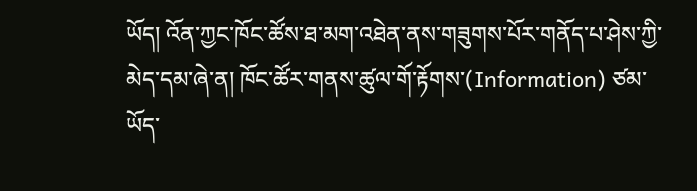ཡོད། འོན་ཀྱང་ཁོང་ཚོས་ཐ་མག་འཐེན་ནས་གཟུགས་པོར་གནོད་པ་ཤེས་ཀྱི་མེད་དམ་ཞེ་ན། ཁོང་ཚོར་གནས་ཚུལ་གོ་རྟོགས་(Information) ཙམ་ཡོད་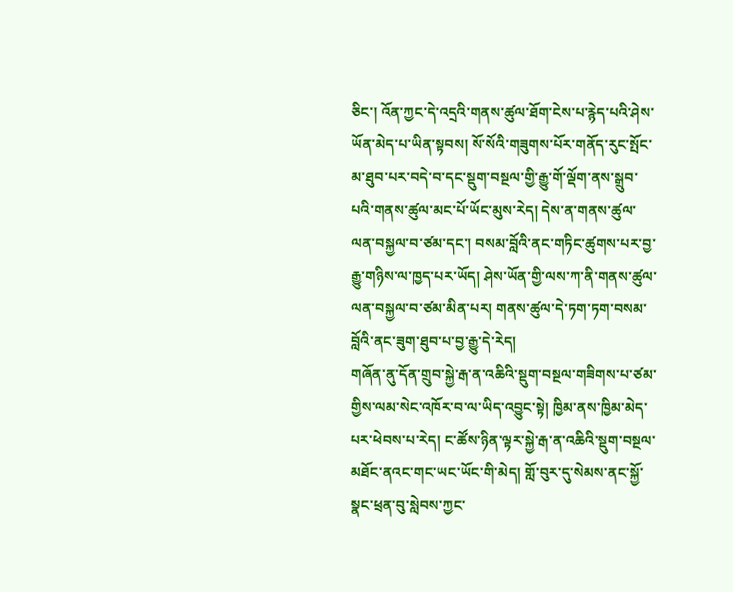ཅིང་། འོན་ཀྱང་དེ་འདྲའི་གནས་ཚུལ་ཐོག་ངེས་པ་རྙེད་པའི་ཤེས་ཡོན་མེད་པ་ཡིན་སྟབས། སོ་སོའི་གཟུགས་པོར་གནོད་རུང་སྤོང་མ་ཐུབ་པར་བདེ་བ་དང་སྡུག་བསྔལ་གྱི་རྒྱུ་གོ་ལྡོག་ནས་སྒྲུབ་པའི་གནས་ཚུལ་མང་པོ་ཡོང་མུས་རེད། དེས་ན་གནས་ཚུལ་ལན་བསྐྱལ་བ་ཙམ་དང་། བསམ་བློའི་ནང་གཏིང་ཚུགས་པར་བྱ་རྒྱུ་གཉིས་ལ་ཁྱད་པར་ཡོད། ཤེས་ཡོན་གྱི་ལས་ཀ་ནི་གནས་ཚུལ་ལན་བསྐྱལ་བ་ཙམ་མིན་པར། གནས་ཚུལ་དེ་ཏག་ཏག་བསམ་བློའི་ནང་ཟུག་ཐུབ་པ་བྱ་རྒྱུ་དེ་རེད།
གཞོན་ནུ་དོན་གྲུབ་སྐྱེ་རྒ་ན་འཆིའི་སྡུག་བསྔལ་གཟིགས་པ་ཙམ་གྱིས་ལམ་སེང་འཁོར་བ་ལ་ཡིད་འབྱུང་སྟེ། ཁྱིམ་ནས་ཁྱིམ་མེད་པར་ཕེབས་པ་རེད། ང་ཚོས་ཉིན་ལྟར་སྐྱེ་རྒ་ན་འཆིའི་སྡུག་བསྔལ་མཐོང་ནའང་གང་ཡང་ཡོང་གི་མེད། གློ་བུར་དུ་སེམས་ནང་སྐྱོ་སྣང་ཕྲན་བུ་སླེབས་ཀྱང་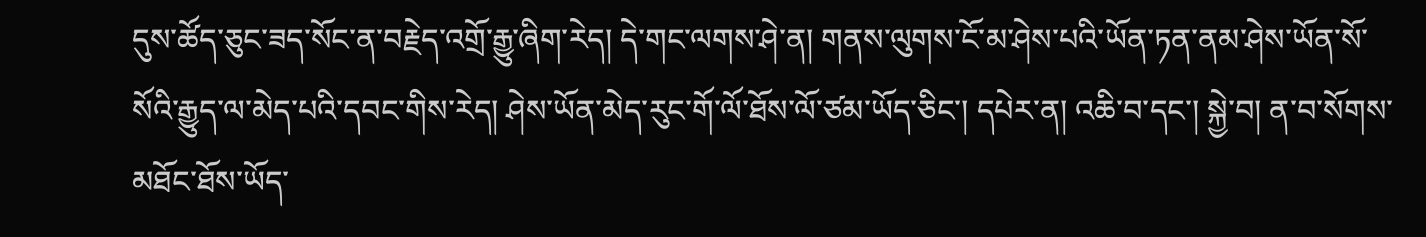དུས་ཚོད་ཅུང་ཟད་སོང་ན་བརྗེད་འགྲོ་རྒྱུ་ཞིག་རེད། དེ་གང་ལགས་ཤེ་ན། གནས་ལུགས་ངོ་མ་ཤེས་པའི་ཡོན་ཏན་ནམ་ཤེས་ཡོན་སོ་སོའི་རྒྱུད་ལ་མེད་པའི་དབང་གིས་རེད། ཤེས་ཡོན་མེད་རུང་གོ་ལོ་ཐོས་ལོ་ཙམ་ཡོད་ཅིང་། དཔེར་ན། འཆི་བ་དང་། སྐྱེ་བ། ན་བ་སོགས་མཐོང་ཐོས་ཡོད་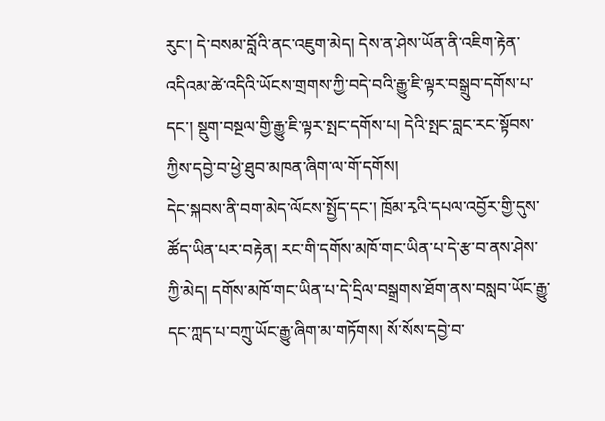རུང་། དེ་བསམ་བློའི་ནང་འཇུག་མེད། དེས་ན་ཤེས་ཡོན་ནི་འཇིག་རྟེན་འདིའམ་ཚེ་འདིའི་ཡོངས་གྲགས་ཀྱི་བདེ་བའི་རྒྱུ་ཇི་ལྟར་བསྒྲུབ་དགོས་པ་དང་། སྡུག་བསྔལ་གྱི་རྒྱུ་ཇི་ལྟར་སྤང་དགོས་པ། དེའི་སྤང་བླང་རང་སྟོབས་ཀྱིས་དབྱེ་བ་ཕྱེ་ཐུབ་མཁན་ཞིག་ལ་གོ་དགོས།
དེང་སྐབས་ནི་བག་མེད་ལོངས་སྤྱོད་དང་། ཁྲོམ་རྭའི་དཔལ་འབྱོར་གྱི་དུས་ཚོད་ཡིན་པར་བརྟེན། རང་གི་དགོས་མཁོ་གང་ཡིན་པ་དེ་རྩ་བ་ནས་ཤེས་ཀྱི་མེད། དགོས་མཁོ་གང་ཡིན་པ་དེ་དྲིལ་བསྒྲགས་ཐོག་ནས་བསླབ་ཡོང་རྒྱུ་དང་ཀླད་པ་བཀྲུ་ཡོང་རྒྱུ་ཞིག་མ་གཏོགས། སོ་སོས་དབྱེ་བ་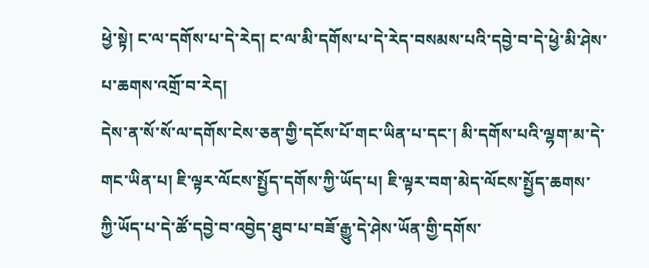ཕྱེ་སྟེ། ང་ལ་དགོས་པ་དེ་རེད། ང་ལ་མི་དགོས་པ་དེ་རེད་བསམས་པའི་དབྱེ་བ་དེ་ཕྱེ་མི་ཤེས་པ་ཆགས་འགྲོ་བ་རེད།
དེས་ན་སོ་སོ་ལ་དགོས་ངེས་ཅན་གྱི་དངོས་པོ་གང་ཡིན་པ་དང་། མི་དགོས་པའི་ལྷག་མ་དེ་གང་ཡིན་པ། ཇི་ལྟར་ལོངས་སྤྱོད་དགོས་ཀྱི་ཡོད་པ། ཇི་ལྟར་བག་མེད་ལོངས་སྤྱོད་ཆགས་ཀྱི་ཡོད་པ་དེ་ཚོ་དབྱེ་བ་འབྱེད་ཐུབ་པ་བཟོ་རྒྱུ་དེ་ཤེས་ཡོན་གྱི་དགོས་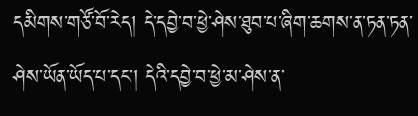དམིགས་གཙོ་བོ་རེད། དེ་དབྱེ་བ་ཕྱེ་ཤེས་ཐུབ་པ་ཞིག་ཆགས་ན་ཏན་ཏན་ཤེས་ཡོན་ཡོད་པ་དང་། དེའི་དབྱེ་བ་ཕྱེ་མ་ཤེས་ན་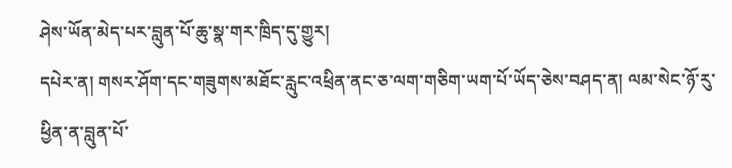ཤེས་ཡོན་མེད་པར་བླུན་པོ་ཆུ་སྣ་གར་ཁྲིད་དུ་གྱུར།
དཔེར་ན། གསར་ཤོག་དང་གཟུགས་མཐོང་རླུང་འཕྲིན་ནང་ཅ་ལག་གཅིག་ཡག་པོ་ཡོད་ཅེས་བཤད་ན། ལམ་སེང་ཉོ་རུ་ཕྱིན་ན་བླུན་པོ་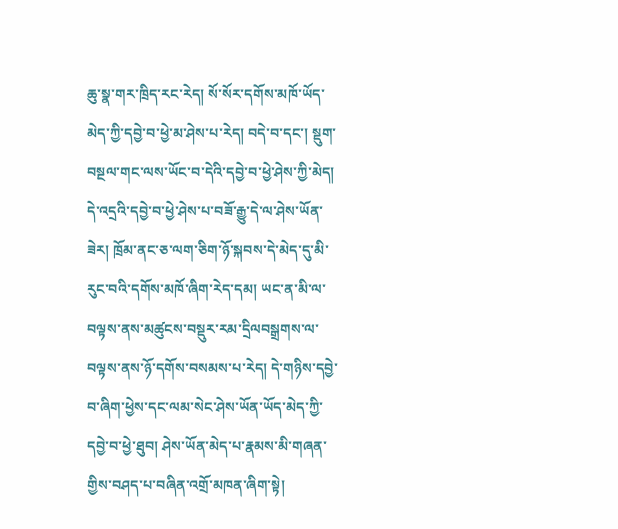ཆུ་སྣ་གར་ཁྲིད་རང་རེད། སོ་སོར་དགོས་མཁོ་ཡོད་མེད་ཀྱི་དབྱེ་བ་ཕྱེ་མ་ཤེས་པ་རེད། བདེ་བ་དང་། སྡུག་བསྔལ་གང་ལས་ཡོང་བ་དེའི་དབྱེ་བ་ཕྱེ་ཤེས་ཀྱི་མེད། དེ་འདྲའི་དབྱེ་བ་ཕྱེ་ཤེས་པ་བཟོ་རྒྱུ་དེ་ལ་ཤེས་ཡོན་ཟེར། ཁྲོམ་ནང་ཅ་ལག་ཅིག་ཉོ་སྐབས་དེ་མེད་དུ་མི་རུང་བའི་དགོས་མཁོ་ཞིག་རེད་དམ། ཡང་ན་མི་ལ་བལྟས་ནས་མཚུངས་བསྡུར་རམ་དྲིལབསྒྲགས་ལ་བལྟས་ནས་ཉོ་དགོས་བསམས་པ་རེད། དེ་གཉིས་དབྱེ་བ་ཞིག་ཕྱེས་དང་ལམ་སེང་ཤེས་ཡོན་ཡོད་མེད་ཀྱི་དབྱེ་བ་ཕྱེ་ཐུབ། ཤེས་ཡོན་མེད་པ་རྣམས་མི་གཞན་གྱིས་བཤད་པ་བཞིན་འགྲོ་མཁན་ཞིག་སྟེ།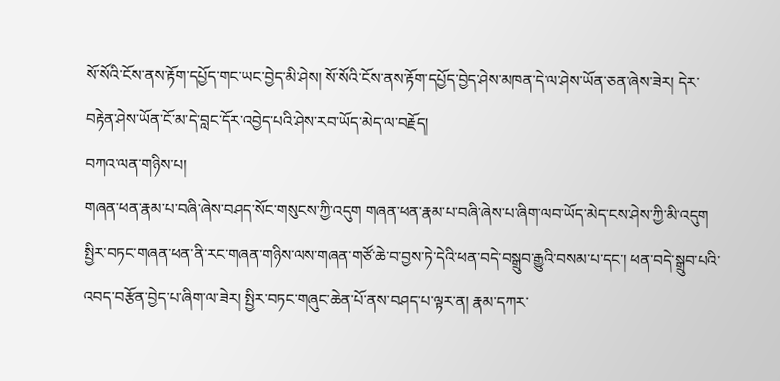སོ་སོའི་ངོས་ནས་རྟོག་དཔྱོད་གང་ཡང་བྱེད་མི་ཤེས། སོ་སོའི་ངོས་ནས་རྟོག་དཔྱོད་བྱེད་ཤེས་མཁན་དེ་ལ་ཤེས་ཡོན་ཅན་ཞེས་ཟེར། དེར་བརྟེན་ཤེས་ཡོན་ངོ་མ་དེ་བླང་དོར་འབྱེད་པའི་ཤེས་རབ་ཡོད་མེད་ལ་བརྗོད།
བཀའ་ལན་གཉིས་པ།
གཞན་ཕན་རྣམ་པ་བཞི་ཞེས་བཤད་སོང་གསུངས་ཀྱི་འདུག གཞན་ཕན་རྣམ་པ་བཞི་ཞེས་པ་ཞིག་ལབ་ཡོད་མེད་ངས་ཤེས་ཀྱི་མི་འདུག སྤྱིར་བཏང་གཞན་ཕན་ནི་རང་གཞན་གཉིས་ལས་གཞན་གཙོ་ཆེ་བ་བྱས་ཏེ་དེའི་ཕན་བདེ་བསྒྲུབ་རྒྱུའི་བསམ་པ་དང་། ཕན་བདེ་སྒྲུབ་པའི་འབད་བརྩོན་བྱེད་པ་ཞིག་ལ་ཟེར། སྤྱིར་བཏང་གཞུང་ཆེན་པོ་ནས་བཤད་པ་ལྟར་ན། རྣམ་དཀར་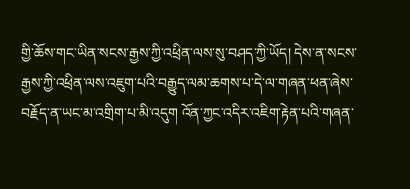གྱི་ཆོས་གང་ཡིན་སངས་རྒྱས་ཀྱི་འཕྲིན་ལས་སུ་བཤད་ཀྱི་ཡོད། དེས་ན་སངས་རྒྱས་ཀྱི་འཕྲིན་ལས་འཇུག་པའི་བརྒྱུད་ལམ་ཆགས་པ་དེ་ལ་གཞན་ཕན་ཞེས་བརྗོད་ན་ཡང་མ་འགྲིག་པ་མི་འདུག འོན་ཀྱང་འདིར་འཇིག་རྟེན་པའི་གཞན་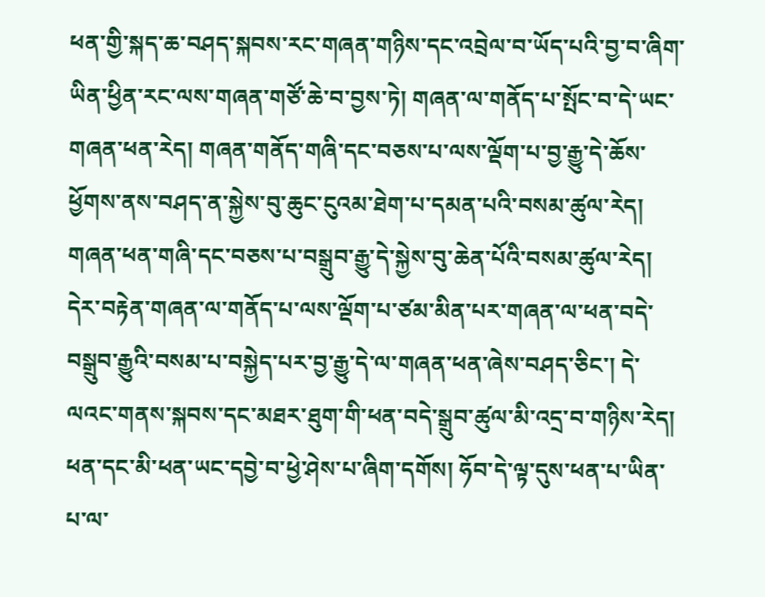ཕན་གྱི་སྐད་ཆ་བཤད་སྐབས་རང་གཞན་གཉིས་དང་འབྲེལ་བ་ཡོད་པའི་བྱ་བ་ཞིག་ཡིན་ཕྱིན་རང་ལས་གཞན་གཙོ་ཆེ་བ་བྱས་ཏེ། གཞན་ལ་གནོད་པ་སྤོང་བ་དེ་ཡང་གཞན་ཕན་རེད། གཞན་གནོད་གཞི་དང་བཅས་པ་ལས་ལྡོག་པ་བྱ་རྒྱུ་དེ་ཆོས་ཕྱོགས་ནས་བཤད་ན་སྐྱེས་བུ་ཆུང་ངུའམ་ཐེག་པ་དམན་པའི་བསམ་ཚུལ་རེད། གཞན་ཕན་གཞི་དང་བཅས་པ་བསྒྲུབ་རྒྱུ་དེ་སྐྱེས་བུ་ཆེན་པོའི་བསམ་ཚུལ་རེད། དེར་བརྟེན་གཞན་ལ་གནོད་པ་ལས་ལྡོག་པ་ཙམ་མིན་པར་གཞན་ལ་ཕན་བདེ་བསྒྲུབ་རྒྱུའི་བསམ་པ་བསྐྱེད་པར་བྱ་རྒྱུ་དེ་ལ་གཞན་ཕན་ཞེས་བཤད་ཅིང་། དེ་ལའང་གནས་སྐབས་དང་མཐར་ཐུག་གི་ཕན་བདེ་སྒྲུབ་ཚུལ་མི་འདྲ་བ་གཉིས་རེད། ཕན་དང་མི་ཕན་ཡང་དབྱེ་བ་ཕྱེ་ཤེས་པ་ཞིག་དགོས། ཧོབ་དེ་ལྟ་དུས་ཕན་པ་ཡིན་པ་ལ་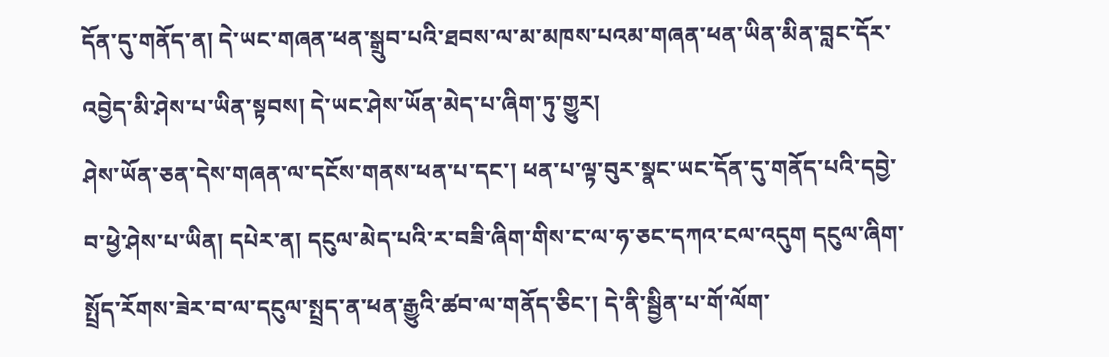དོན་དུ་གནོད་ན། དེ་ཡང་གཞན་ཕན་སྒྲུབ་པའི་ཐབས་ལ་མ་མཁས་པའམ་གཞན་ཕན་ཡིན་མིན་བླང་དོར་འབྱེད་མི་ཤེས་པ་ཡིན་སྟབས། དེ་ཡང་ཤེས་ཡོན་མེད་པ་ཞིག་ཏུ་གྱུར།
ཤེས་ཡོན་ཅན་དེས་གཞན་ལ་དངོས་གནས་ཕན་པ་དང་། ཕན་པ་ལྟ་བུར་སྣང་ཡང་དོན་དུ་གནོད་པའི་དབྱེ་བ་ཕྱེ་ཤེས་པ་ཡིན། དཔེར་ན། དངུལ་མེད་པའི་ར་བཟི་ཞིག་གིས་ང་ལ་ཧ་ཅང་དཀའ་ངལ་འདུག དངུལ་ཞིག་སྤྲོད་རོགས་ཟེར་བ་ལ་དངུལ་སྤྲད་ན་ཕན་རྒྱུའི་ཚབ་ལ་གནོད་ཅིང་། དེ་ནི་སྦྱིན་པ་གོ་ལོག་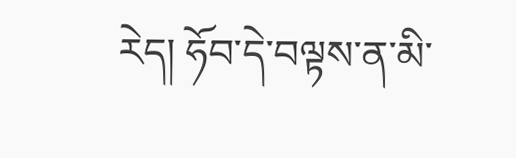རེད། ཧོབ་དེ་བལྟས་ན་མི་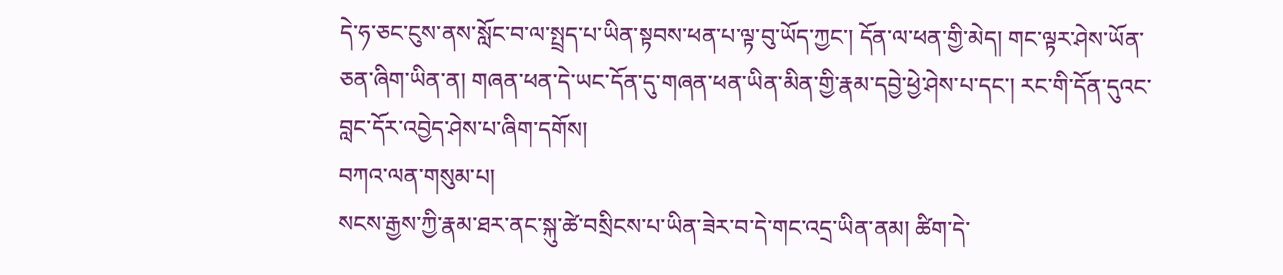དེ་ཧ་ཅང་ངུས་ནས་སློང་བ་ལ་སྤྲད་པ་ཡིན་སྟབས་ཕན་པ་ལྟ་བུ་ཡོད་ཀྱང་། དོན་ལ་ཕན་གྱི་མེད། གང་ལྟར་ཤེས་ཡོན་ཅན་ཞིག་ཡིན་ན། གཞན་ཕན་དེ་ཡང་དོན་དུ་གཞན་ཕན་ཡིན་མིན་གྱི་རྣམ་དབྱེ་ཕྱེ་ཤེས་པ་དང་། རང་གི་དོན་དུའང་བླང་དོར་འབྱེད་ཤེས་པ་ཞིག་དགོས།
བཀའ་ལན་གསུམ་པ།
སངས་རྒྱས་ཀྱི་རྣམ་ཐར་ནང་སྐུ་ཚེ་བསྲིངས་པ་ཡིན་ཟེར་བ་དེ་གང་འདྲ་ཡིན་ནམ། ཚིག་དེ་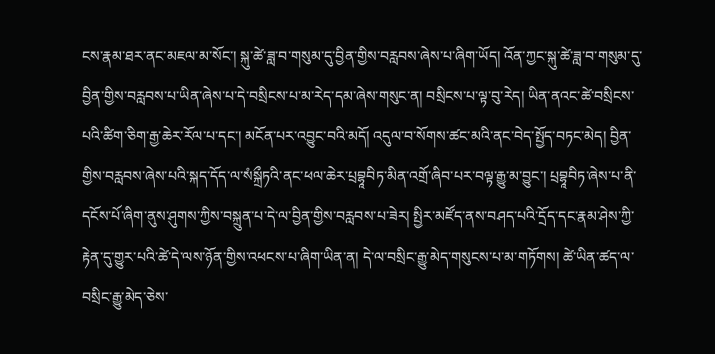ངས་རྣམ་ཐར་ནང་མཇལ་མ་སོང་། སྐུ་ཚེ་ཟླ་བ་གསུམ་དུ་བྱིན་གྱིས་བརླབས་ཞེས་པ་ཞིག་ཡོད། འོན་ཀྱང་སྐུ་ཚེ་ཟླ་བ་གསུམ་དུ་བྱིན་གྱིས་བརླབས་པ་ཡིན་ཞེས་པ་དེ་བསྲིངས་པ་མ་རེད་དམ་ཞེས་གསུང་ན། བསྲིངས་པ་ལྟ་བུ་རེད། ཡིན་ནའང་ཚེ་བསྲིངས་པའི་ཚིག་ཅིག་རྒྱ་ཆེར་རོལ་པ་དང་། མངོན་པར་འབྱུང་བའི་མདོ། འདུལ་བ་སོགས་ཚང་མའི་ནང་བེད་སྤྱོད་བཏང་མེད། བྱིན་གྱིས་བརླབས་ཞེས་པའི་སྐད་དོད་ལ་སཾསྐྲྀཏའི་ནང་ཕལ་ཆེར་པྲབྷཱབིཏ་མིན་འགྲོ་ཞིབ་པར་བལྟ་རྒྱུ་མ་བྱུང་། པྲབྷཱབིཏ་ཞེས་པ་ནི་དངོས་པོ་ཞིག་ནུས་ཤུགས་ཀྱིས་བསྐྲུན་པ་དེ་ལ་བྱིན་གྱིས་བརླབས་པ་ཟེར། སྤྱིར་མཛོད་ནས་བཤད་པའི་དྲོད་དང་རྣམ་ཤེས་ཀྱི་རྟེན་དུ་གྱུར་པའི་ཚེ་དེ་ལས་ཉོན་གྱིས་འཕངས་པ་ཞིག་ཡིན་ན། དེ་ལ་བསྲིང་རྒྱུ་མེད་གསུངས་པ་མ་གཏོགས། ཚེ་ཡིན་ཚད་ལ་བསྲིང་རྒྱུ་མེད་ཅེས་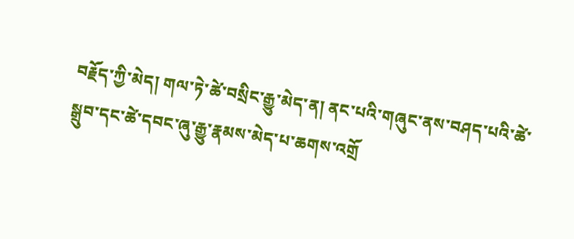བརྗོད་ཀྱི་མེད། གལ་ཏེ་ཚེ་བསྲིང་རྒྱུ་མེད་ན། ནང་པའི་གཞུང་ནས་བཤད་པའི་ཚེ་སྒྲུབ་དང་ཚེ་དབང་ཞུ་རྒྱུ་རྣམས་མེད་པ་ཆགས་འགྲོ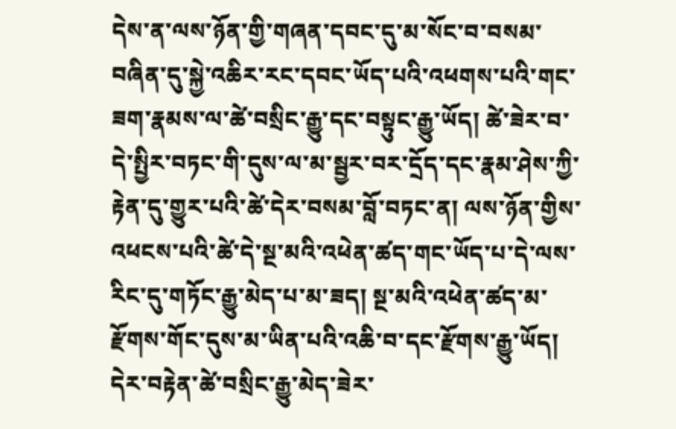དེས་ན་ལས་ཉོན་གྱི་གཞན་དབང་དུ་མ་སོང་བ་བསམ་བཞིན་དུ་སྐྱེ་འཆིར་རང་དབང་ཡོད་པའི་འཕགས་པའི་གང་ཟག་རྣམས་ལ་ཚེ་བསྲིང་རྒྱུ་དང་བསྟུང་རྒྱུ་ཡོད། ཚེ་ཟེར་བ་དེ་སྤྱིར་བཏང་གི་དུས་ལ་མ་སྦྱར་བར་དྲོད་དང་རྣམ་ཤེས་ཀྱི་རྟེན་དུ་གྱུར་པའི་ཚེ་དེར་བསམ་བློ་བཏང་ན། ལས་ཉོན་གྱིས་འཕངས་པའི་ཚེ་དེ་སྔ་མའི་འཕེན་ཚད་གང་ཡོད་པ་དེ་ལས་རིང་དུ་གཏོང་རྒྱུ་མེད་པ་མ་ཟད། སྔ་མའི་འཕེན་ཚད་མ་རྫོགས་གོང་དུས་མ་ཡིན་པའི་འཆི་བ་དང་རྫོགས་རྒྱུ་ཡོད། དེར་བརྟེན་ཚེ་བསྲིང་རྒྱུ་མེད་ཟེར་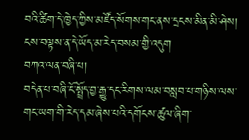བའི་ཚིག་དེ་ཁྱེད་ཀྱིས་མཛོད་སོགས་གང་ནས་དྲངས་མིན་མི་ཤེས། ངས་བལྟས་ན་དེ་ཡོད་མ་རེད་བསམ་གྱི་འདུག
བཀའ་ལན་བཞི་པ།
བདེན་པ་བཞི་ངོ་སྤྲོད་བྱ་རྒྱུ་དང་རིགས་ལམ་བསླབ་པ་གཉིས་ལས་གང་ཡག་གི་རེད་དམ་ཞེས་པའི་དགོངས་ཚུལ་ཞིག་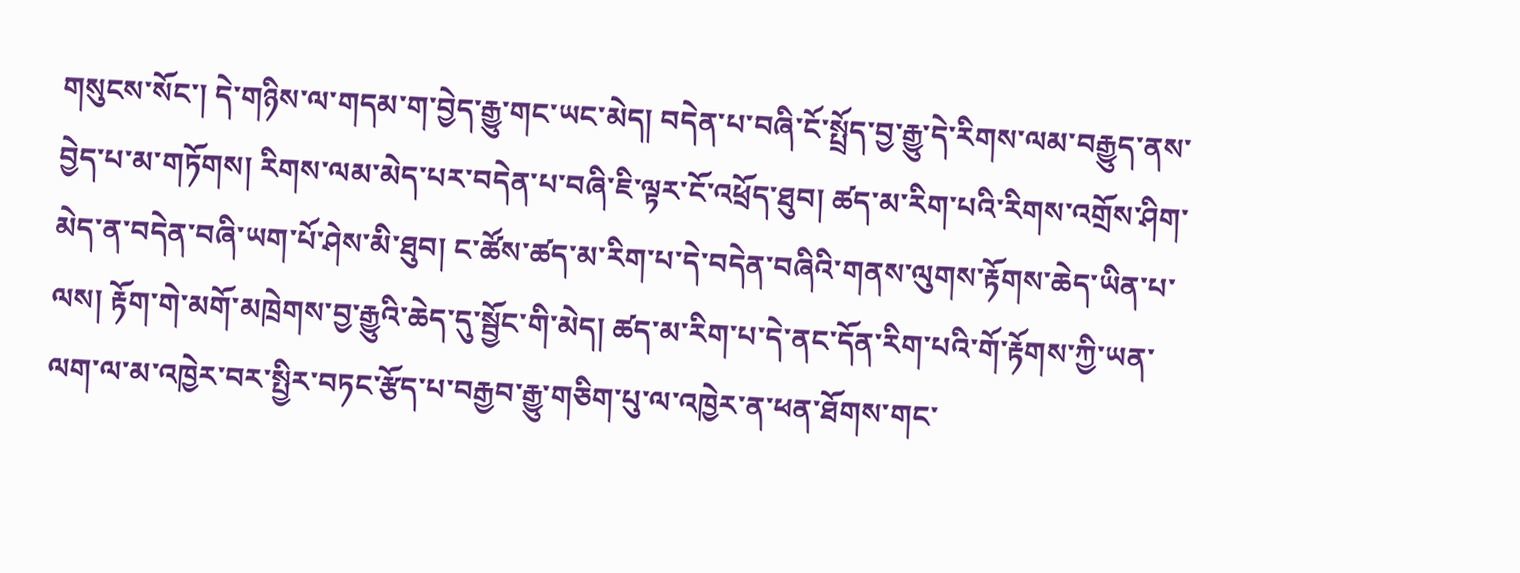གསུངས་སོང་། དེ་གཉིས་ལ་གདམ་ག་བྱེད་རྒྱུ་གང་ཡང་མེད། བདེན་པ་བཞི་ངོ་སྤྲོད་བྱ་རྒྱུ་དེ་རིགས་ལམ་བརྒྱུད་ནས་བྱེད་པ་མ་གཏོགས། རིགས་ལམ་མེད་པར་བདེན་པ་བཞི་ཇི་ལྟར་ངོ་འཕྲོད་ཐུབ། ཚད་མ་རིག་པའི་རིགས་འགྲོས་ཤིག་མེད་ན་བདེན་བཞི་ཡག་པོ་ཤེས་མི་ཐུབ། ང་ཚོས་ཚད་མ་རིག་པ་དེ་བདེན་བཞིའི་གནས་ལུགས་རྟོགས་ཆེད་ཡིན་པ་ལས། རྟོག་གེ་མགོ་མཁྲེགས་བྱ་རྒྱུའི་ཆེད་དུ་སྦྱོང་གི་མེད། ཚད་མ་རིག་པ་དེ་ནང་དོན་རིག་པའི་གོ་རྟོགས་ཀྱི་ཡན་ལག་ལ་མ་འཁྱེར་བར་སྤྱིར་བཏང་རྩོད་པ་བརྒྱབ་རྒྱུ་གཅིག་པུ་ལ་འཁྱེར་ན་ཕན་ཐོགས་གང་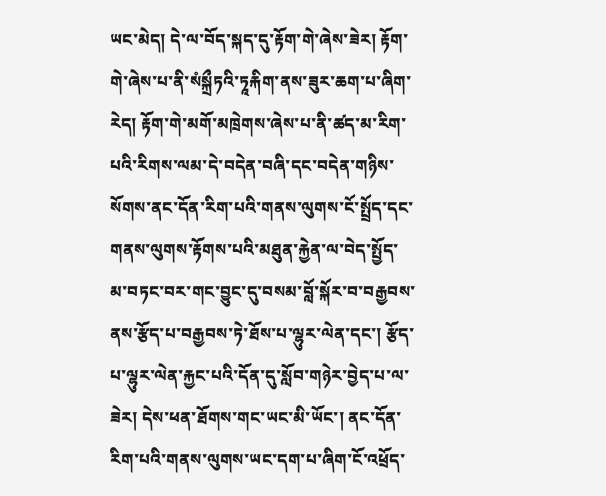ཡང་མེད། དེ་ལ་བོད་སྐད་དུ་རྟོག་གེ་ཞེས་ཟེར། རྟོག་གེ་ཞེས་པ་ནི་སཾསྐྲྀཏའི་ཏཱརྐིག་ནས་ཟུར་ཆག་པ་ཞིག་རེད། རྟོག་གེ་མགོ་མཁྲེགས་ཞེས་པ་ནི་ཚད་མ་རིག་པའི་རིགས་ལམ་དེ་བདེན་བཞི་དང་བདེན་གཉིས་སོགས་ནང་དོན་རིག་པའི་གནས་ལུགས་ངོ་སྤྲོད་དང་གནས་ལུགས་རྟོགས་པའི་མཐུན་རྐྱེན་ལ་བེད་སྤྱོད་མ་བཏང་བར་གང་བྱུང་དུ་བསམ་བློ་སྐོར་བ་བརྒྱབས་ནས་རྩོད་པ་བརྒྱབས་ཏེ་ཐོས་པ་ལྷུར་ལེན་དང་། རྩོད་པ་ལྷུར་ལེན་རྐྱང་པའི་དོན་དུ་སློབ་གཉེར་བྱེད་པ་ལ་ཟེར། དེས་ཕན་ཐོགས་གང་ཡང་མི་ཡོང་། ནང་དོན་རིག་པའི་གནས་ལུགས་ཡང་དག་པ་ཞིག་ངོ་འཕྲོད་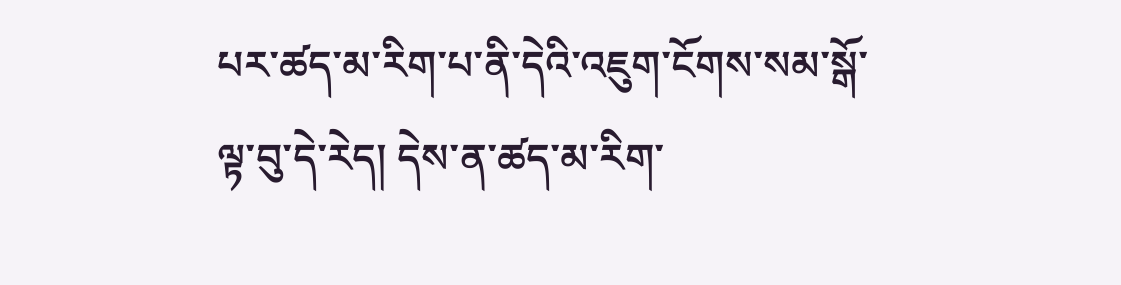པར་ཚད་མ་རིག་པ་ནི་དེའི་འཇུག་ངོགས་སམ་སྒོ་ལྟ་བུ་དེ་རེད། དེས་ན་ཚད་མ་རིག་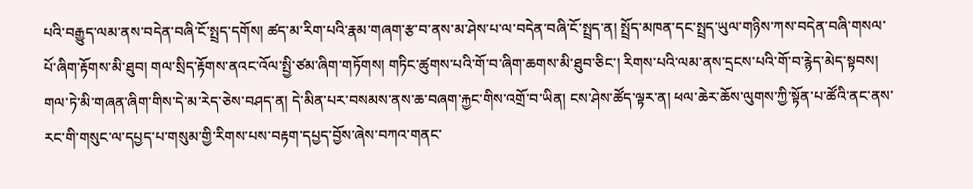པའི་བརྒྱུད་ལམ་ནས་བདེན་བཞི་ངོ་སྤྲད་དགོས། ཚད་མ་རིག་པའི་རྣམ་གཞག་རྩ་བ་ནས་མ་ཤེས་པ་ལ་བདེན་བཞི་ངོ་སྤྲད་ན། སྤྲོད་མཁན་དང་སྤྲད་ཡུལ་གཉིས་ཀས་བདེན་བཞི་གསལ་པོ་ཞིག་རྟོགས་མི་ཐུབ། གལ་སྲིད་རྟོགས་ནའང་འོལ་སྤྱི་ཙམ་ཞིག་གཏོགས། གཏིང་ཚུགས་པའི་གོ་བ་ཞིག་ཆགས་མི་ཐུབ་ཅིང་། རིགས་པའི་ལམ་ནས་དྲངས་པའི་གོ་བ་རྙེད་མེད་སྟབས། གལ་ཏེ་མི་གཞན་ཞིག་གིས་དེ་མ་རེད་ཅེས་བཤད་ན། དེ་མིན་པར་བསམས་ནས་ཆ་བཞག་རྐྱང་གིས་འགྲོ་བ་ཡིན། ངས་ཤེས་ཚོད་ལྟར་ན། ཕལ་ཆེར་ཆོས་ལུགས་ཀྱི་སྟོན་པ་ཚོའི་ནང་ནས་རང་གི་གསུང་ལ་དཔྱད་པ་གསུམ་གྱི་རིགས་པས་བརྟག་དཔྱད་བྱོས་ཞེས་བཀའ་གནང་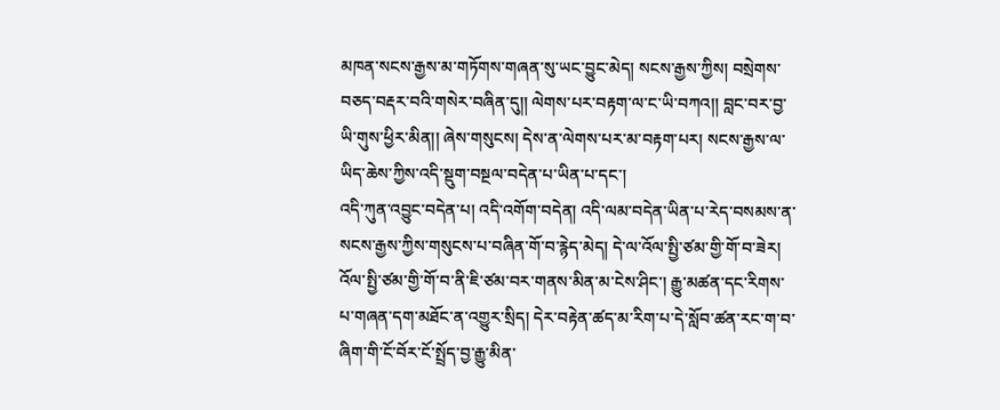མཁན་སངས་རྒྱས་མ་གཏོགས་གཞན་སུ་ཡང་བྱུང་མེད། སངས་རྒྱས་ཀྱིས། བསྲེགས་བཅད་བརྡར་བའི་གསེར་བཞིན་དུ།། ལེགས་པར་བརྟག་ལ་ང་ཡི་བཀའ།། བླང་བར་བྱ་ཡི་གུས་ཕྱིར་མིན།། ཞེས་གསུངས། དེས་ན་ལེགས་པར་མ་བརྟག་པར། སངས་རྒྱས་ལ་ཡིད་ཆེས་ཀྱིས་འདི་སྡུག་བསྔལ་བདེན་པ་ཡིན་པ་དང་།
འདི་ཀུན་འབྱུང་བདེན་པ། འདི་འགོག་བདེན། འདི་ལམ་བདེན་ཡིན་པ་རེད་བསམས་ན་སངས་རྒྱས་ཀྱིས་གསུངས་པ་བཞིན་གོ་བ་རྙེད་མེད། དེ་ལ་འོལ་སྤྱི་ཙམ་གྱི་གོ་བ་ཟེར། འོལ་སྤྱི་ཙམ་གྱི་གོ་བ་ནི་ཇི་ཙམ་བར་གནས་མིན་མ་ངེས་ཤིང་། རྒྱུ་མཚན་དང་རིགས་པ་གཞན་དག་མཐོང་ན་འགྱུར་སྲིད། དེར་བརྟེན་ཚད་མ་རིག་པ་དེ་སློབ་ཚན་རང་ག་བ་ཞིག་གི་ངོ་བོར་ངོ་སྤྲོད་བྱ་རྒྱུ་མིན་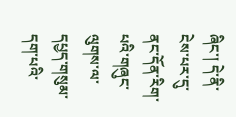ཞིང་། དེ་ནི་ངེས་པར་དུ་ནང་དོན་རིག་པའི་གཞུང་ལུགས་ལ་དཔྱད་གསུམ་དག་པའི་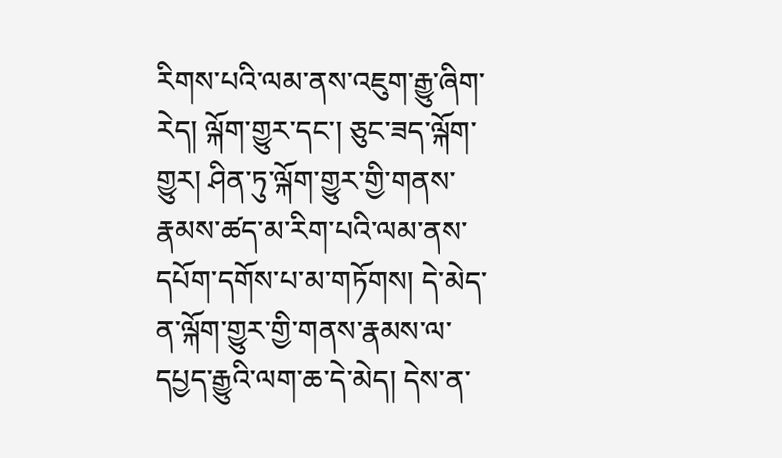རིགས་པའི་ལམ་ནས་འཇུག་རྒྱུ་ཞིག་རེད། ལྐོག་གྱུར་དང་། ཅུང་ཟད་ལྐོག་གྱུར། ཤིན་ཏུ་ལྐོག་གྱུར་གྱི་གནས་རྣམས་ཚད་མ་རིག་པའི་ལམ་ནས་དཔོག་དགོས་པ་མ་གཏོགས། དེ་མེད་ན་ལྐོག་གྱུར་གྱི་གནས་རྣམས་ལ་དཔྱད་རྒྱུའི་ལག་ཆ་དེ་མེད། དེས་ན་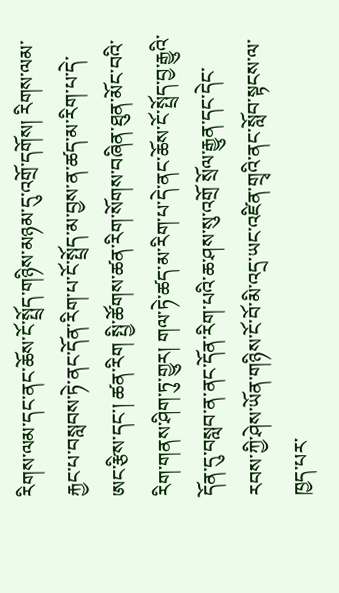རིགས་ལམ་དང་ནང་ཆོས་ངོ་སྤྲོད་གཉིས་མཉམ་དུ་འགྲོ་དགོས། རིགས་ལམ་རྐྱང་པ་བསླབས་ཏེ་ནང་དོན་རིག་པ་ངོ་སྤྲོད་མ་བྱས་ན་ཚད་མ་རིག་པ་དེ་ཨང་རྩིས་དང་། ཚན་རིག སྤྱི་ཚོགས་ཚན་རིག་སོགས་བཞིན་ཐུན་མོང་བའི་རིག་གནས་ཤིག་ཏུ་གྱུར། གལ་ཏེ་ཚད་མ་རིག་པ་དེ་ནང་ཆོས་ངོ་སྤྲོད་བྱ་རྒྱུའི་དོན་དུ་བསླབ་ན་ནང་དོན་རིག་པའི་ཆ་ཤས་སུ་འགྲོ སྲོལ་རྒྱུན་དང་དེང་རབས་ཀྱི་ཤེས་ཡོན་གཉིས་ངོ་བོ་མི་འདྲ་ཡང་འཛིན་གྲྭའི་ནང་སློབ་སྟངས་ལ་ཁྱད་པར་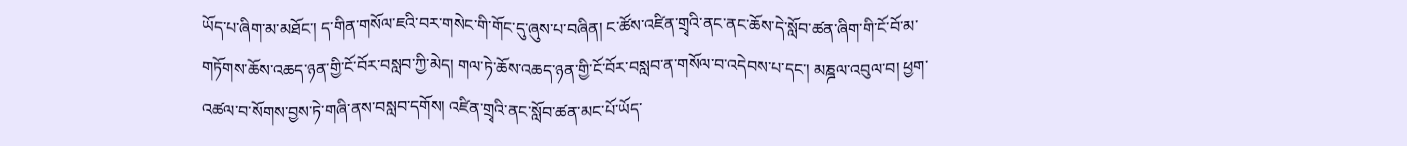ཡོད་པ་ཞིག་མ་མཐོང་། ད་གིན་གསོལ་ཇའི་བར་གསེང་གི་གོང་དུ་ཞུས་པ་བཞིན། ང་ཚོས་འཛིན་གྲྭའི་ནང་ནང་ཆོས་དེ་སློབ་ཚན་ཞིག་གི་ངོ་བོ་མ་གཏོགས་ཆོས་འཆད་ཉན་གྱི་ངོ་བོར་བསླབ་ཀྱི་མེད། གལ་ཏེ་ཆོས་འཆད་ཉན་གྱི་ངོ་བོར་བསླབ་ན་གསོལ་བ་འདེབས་པ་དང་། མཎྜལ་འབུལ་བ། ཕྱག་འཚལ་བ་སོགས་བྱས་ཏེ་གཞི་ནས་བསླབ་དགོས། འཛིན་གྲྭའི་ནང་སློབ་ཚན་མང་པོ་ཡོད་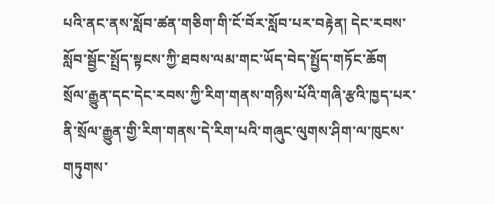པའི་ནང་ནས་སློབ་ཚན་གཅིག་གི་ངོ་བོར་སློབ་པར་བརྟེན། དེང་རབས་སློབ་སྦྱོང་སྤྲོད་སྟངས་ཀྱི་ཐབས་ལམ་གང་ཡོད་བེད་སྤྱོད་གཏོང་ཆོག
སྲོལ་རྒྱུན་དང་དེང་རབས་ཀྱི་རིག་གནས་གཉིས་པོའི་གཞི་རྩའི་ཁྱད་པར་ནི་སྲོལ་རྒྱུན་གྱི་རིག་གནས་དེ་རིག་པའི་གཞུང་ལུགས་ཤིག་ལ་ཁུངས་གཏུགས་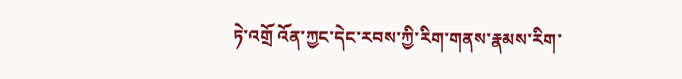ཏེ་འགྲོ འོན་ཀྱང་དེང་རབས་ཀྱི་རིག་གནས་རྣམས་རིག་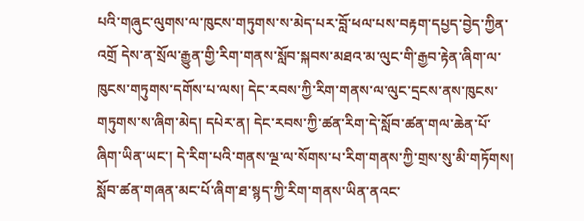པའི་གཞུང་ལུགས་ལ་ཁུངས་གཏུགས་ས་མེད་པར་བློ་ཕལ་པས་བརྟག་དཔྱད་བྱེད་ཀྱིན་འགྲོ དེས་ན་སྲོལ་རྒྱུན་གྱི་རིག་གནས་སློབ་སྐབས་མཐའ་མ་ལུང་གི་རྒྱབ་རྟེན་ཞིག་ལ་ཁུངས་གཏུགས་དགོས་པ་ལས། དེང་རབས་ཀྱི་རིག་གནས་ལ་ལུང་དྲངས་ནས་ཁུངས་གཏུགས་ས་ཞིག་མེད། དཔེར་ན། དེང་རབས་ཀྱི་ཚན་རིག་དེ་སློབ་ཚན་གལ་ཆེན་པོ་ཞིག་ཡིན་ཡང་། དེ་རིག་པའི་གནས་ལྔ་ལ་སོགས་པ་རིག་གནས་ཀྱི་གྲས་སུ་མི་གཏོགས། སློབ་ཚན་གཞན་མང་པོ་ཞིག་ཐ་སྙད་ཀྱི་རིག་གནས་ཡིན་ནའང་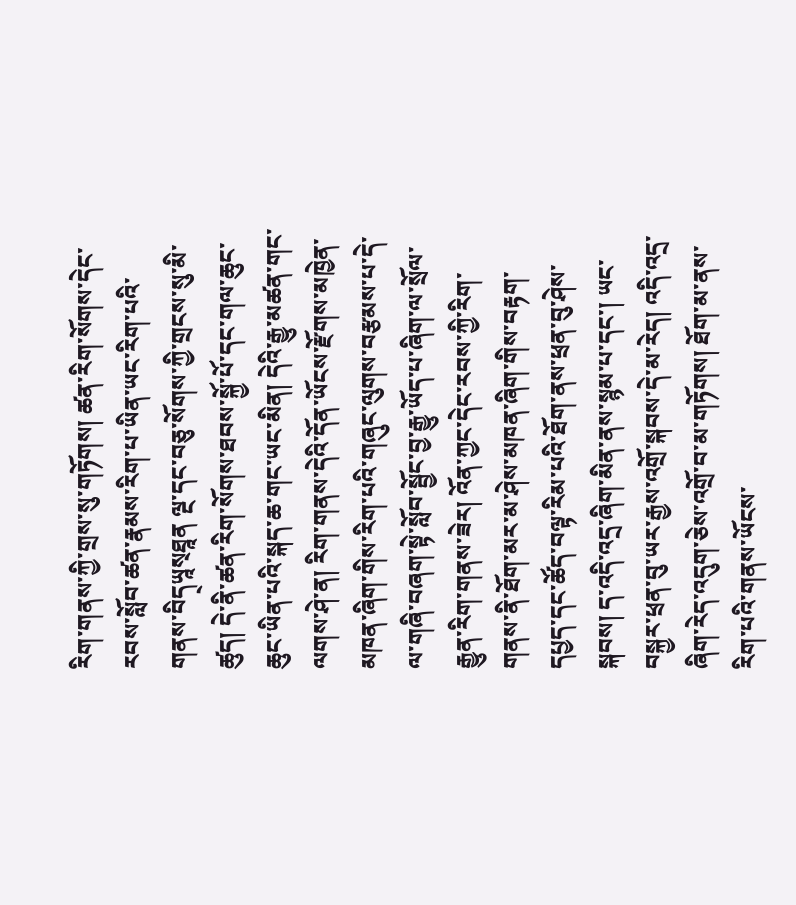རིག་གནས་ཀྱི་གྲས་སུ་གཏོགས། ཚན་རིག་སོགས་དེང་རབས་སློབ་ཚན་རྣམས་རིག་པ་ཡིན་ཡང་རིག་པའི་གནས་བིད྄ཡཱས྄ཐཱན ལྔ་དང་བཅུ་སོགས་ཀྱི་གྲངས་སུ་མི་ཚུད། དེ་ནི་ཚན་རིག་སོགས་ཐབས་སྐྱོ་པོ་དང་གལ་ཆུང་ཆུང་ཡིན་པའི་སྐད་ཆ་གང་ཡང་མིན། དེའི་རྒྱུ་མཚན་གང་ལགས་ཤེ་ན། རིག་གནས་དེའི་དོན་ཡོངས་རྫོགས་མཁྱེན་མཁན་ཞིག་གིས་རིག་པའི་གཞུང་ལུགས་བརྩམས་པ་དེ་ལ་གཞི་བཞག་སྟེ་སློབ་སྦྱོང་བྱ་རྒྱུ་ཡོད་པ་ཞིག་ལ་སྲོལ་རྒྱུན་རིག་གནས་ཟེར། འོན་ཀྱང་དེང་རབས་ཀྱི་རིག་གནས་ནི་ཐོག་མར་མ་ཤེས་མཁན་ཞིག་གིས་བརྟག་དཔྱད་དང་ཚོད་བལྟ་རིམ་པའི་ཐོག་ནས་ཕྲན་བུ་ཤེས་སྐབས། ད་འདི་འདྲ་ཞིག་མིན་ནས་སྙམ་པ་དང་། ཡང་བསྐྱར་ཕྲན་བུ་ཡར་རྒྱས་འགྲོ་སྐབས་དེ་མ་རེད། འདི་འདྲ་ཞིག་རེད་འདུག་ཅེས་འགྲོ་བ་མ་གཏོགས། ཐོག་མ་ནས་རིག་པའི་གནས་ཡོངས་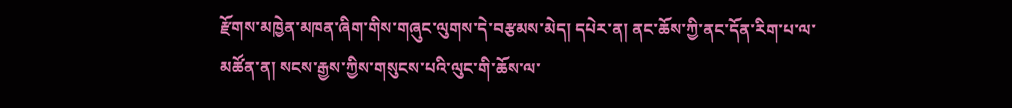རྫོགས་མཁྱེན་མཁན་ཞིག་གིས་གཞུང་ལུགས་དེ་བརྩམས་མེད། དཔེར་ན། ནང་ཆོས་ཀྱི་ནང་དོན་རིག་པ་ལ་མཚོན་ན། སངས་རྒྱས་ཀྱིས་གསུངས་པའི་ལུང་གི་ཆོས་ལ་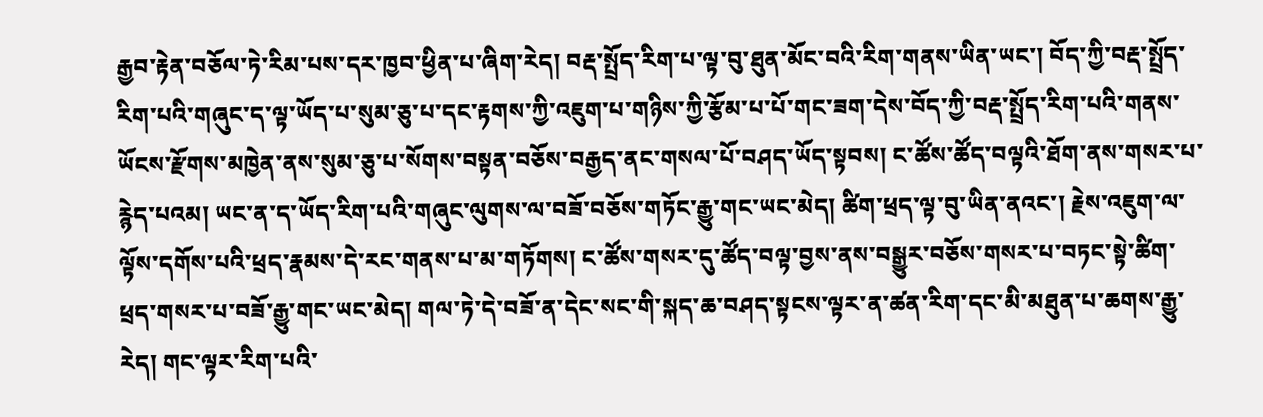རྒྱབ་རྟེན་བཅོལ་ཏེ་རིམ་པས་དར་ཁྱབ་ཕྱིན་པ་ཞིག་རེད། བརྡ་སྤྲོད་རིག་པ་ལྟ་བུ་ཐུན་མོང་བའི་རིག་གནས་ཡིན་ཡང་། བོད་ཀྱི་བརྡ་སྤྲོད་རིག་པའི་གཞུང་ད་ལྟ་ཡོད་པ་སུམ་ཅུ་པ་དང་རྟགས་ཀྱི་འཇུག་པ་གཉིས་ཀྱི་རྩོམ་པ་པོ་གང་ཟག་དེས་བོད་ཀྱི་བརྡ་སྤྲོད་རིག་པའི་གནས་ཡོངས་རྫོགས་མཁྱེན་ནས་སུམ་ཅུ་པ་སོགས་བསྟན་བཅོས་བརྒྱད་ནང་གསལ་པོ་བཤད་ཡོད་སྟབས། ང་ཚོས་ཚོད་བལྟའི་ཐོག་ནས་གསར་པ་རྙེད་པའམ། ཡང་ན་ད་ཡོད་རིག་པའི་གཞུང་ལུགས་ལ་བཟོ་བཅོས་གཏོང་རྒྱུ་གང་ཡང་མེད། ཚིག་ཕྲད་ལྟ་བུ་ཡིན་ནའང་། རྗེས་འཇུག་ལ་ལྟོས་དགོས་པའི་ཕྲད་རྣམས་དེ་རང་གནས་པ་མ་གཏོགས། ང་ཚོས་གསར་དུ་ཚོད་བལྟ་བྱས་ནས་བསྒྱུར་བཅོས་གསར་པ་བཏང་སྟེ་ཚིག་ཕྲད་གསར་པ་བཟོ་རྒྱུ་གང་ཡང་མེད། གལ་ཏེ་དེ་བཟོ་ན་དེང་སང་གི་སྐད་ཆ་བཤད་སྟངས་ལྟར་ན་ཚན་རིག་དང་མི་མཐུན་པ་ཆགས་རྒྱུ་རེད། གང་ལྟར་རིག་པའི་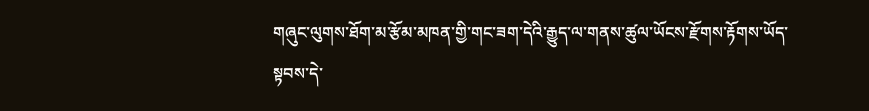གཞུང་ལུགས་ཐོག་མ་རྩོམ་མཁན་གྱི་གང་ཟག་དེའི་རྒྱུད་ལ་གནས་ཚུལ་ཡོངས་རྫོགས་རྟོགས་ཡོད་སྟབས་དེ་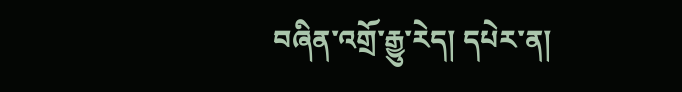བཞིན་འགྲོ་རྒྱུ་རེད། དཔེར་ན།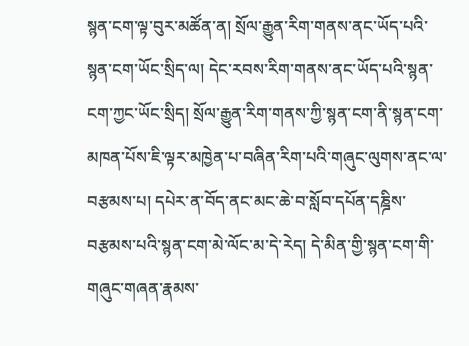སྙན་ངག་ལྟ་བུར་མཚོན་ན། སྲོལ་རྒྱུན་རིག་གནས་ནང་ཡོད་པའི་སྙན་ངག་ཡོང་སྲིད་ལ། དེང་རབས་རིག་གནས་ནང་ཡོད་པའི་སྙན་ངག་ཀྱང་ཡོང་སྲིད། སྲོལ་རྒྱུན་རིག་གནས་ཀྱི་སྙན་ངག་ནི་སྙན་ངག་མཁན་པོས་ཇི་ལྟར་མཁྱེན་པ་བཞིན་རིག་པའི་གཞུང་ལུགས་ནང་ལ་བརྩམས་པ། དཔེར་ན་བོད་ནང་མང་ཆེ་བ་སློབ་དཔོན་དཎྜིས་བརྩམས་པའི་སྙན་ངག་མེ་ལོང་མ་དེ་རེད། དེ་མིན་གྱི་སྙན་ངག་གི་གཞུང་གཞན་རྣམས་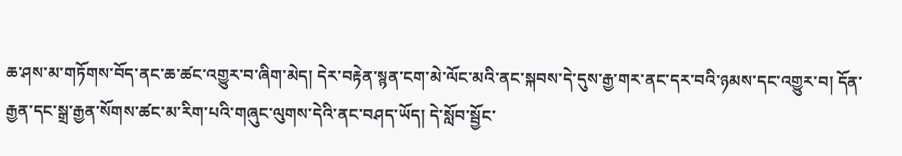ཆ་ཤས་མ་གཏོགས་བོད་ནང་ཆ་ཚང་འགྱུར་བ་ཞིག་མེད། དེར་བརྟེན་སྙན་ངག་མེ་ལོང་མའི་ནང་སྐབས་དེ་དུས་རྒྱ་གར་ནང་དར་བའི་ཉམས་དང་འགྱུར་བ། དོན་རྒྱན་དང་སྒྲ་རྒྱན་སོགས་ཚང་མ་རིག་པའི་གཞུང་ལུགས་དེའི་ནང་བཤད་ཡོད། དེ་སློབ་སྦྱོང་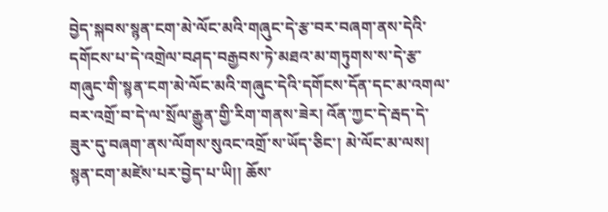བྱེད་སྐབས་སྙན་ངག་མེ་ལོང་མའི་གཞུང་དེ་རྩ་བར་བཞག་ནས་དེའི་དགོངས་པ་དེ་འགྲེལ་བཤད་བརྒྱབས་ཏེ་མཐའ་མ་གཏུགས་ས་དེ་རྩ་གཞུང་གི་སྙན་ངག་མེ་ལོང་མའི་གཞུང་དེའི་དགོངས་དོན་དང་མ་འགལ་བར་འགྲོ་བ་དེ་ལ་སྲོལ་རྒྱུན་གྱི་རིག་གནས་ཟེར། འོན་ཀྱང་དེ་རྦད་དེ་ཟུར་དུ་བཞག་ནས་ལོགས་སུའང་འགྲོ་ས་ཡོད་ཅིང་། མེ་ལོང་མ་ལས། སྙན་ངག་མཛེས་པར་བྱེད་པ་ཡི།། ཆོས་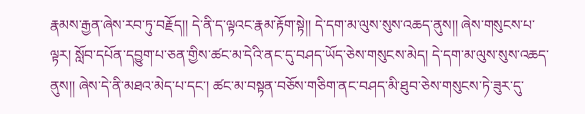རྣམས་རྒྱན་ཞེས་རབ་ཏུ་བརྗོད།། དེ་ནི་ད་ལྟའང་རྣམ་རྟོག་སྟེ།། དེ་དག་མ་ལུས་སུས་འཆད་ནུས།། ཞེས་གསུངས་པ་ལྟར། སློབ་དཔོན་དབྱུག་པ་ཅན་གྱིས་ཚང་མ་དེའི་ནང་དུ་བཤད་ཡོད་ཅེས་གསུངས་མེད། དེ་དག་མ་ལུས་སུས་འཆད་ནུས།། ཞེས་དེ་ནི་མཐའ་མེད་པ་དང་། ཚང་མ་བསྟན་བཅོས་གཅིག་ནང་བཤད་མི་ཐུབ་ཅེས་གསུངས་ཏེ་ཟུར་དུ་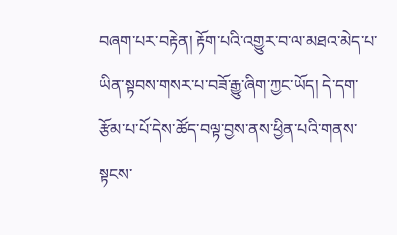བཞག་པར་བརྟེན། རྟོག་པའི་འགྱུར་བ་ལ་མཐའ་མེད་པ་ཡིན་སྟབས་གསར་པ་བཟོ་རྒྱུ་ཞིག་ཀྱང་ཡོད། དེ་དག་རྩོམ་པ་པོ་དེས་ཚོད་བལྟ་བྱས་ནས་ཕྱིན་པའི་གནས་སྟངས་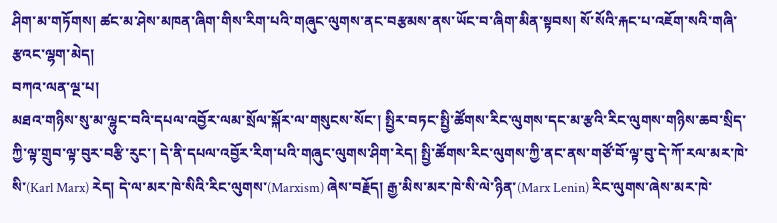ཤིག་མ་གཏོགས། ཚང་མ་ཤེས་མཁན་ཞིག་གིས་རིག་པའི་གཞུང་ལུགས་ནང་བརྩམས་ནས་ཡོང་བ་ཞིག་མིན་སྟབས། སོ་སོའི་རྐང་པ་འཇོག་སའི་གཞི་རྩའང་ལྷག་མེད།
བཀའ་ལན་ལྔ་པ།
མཐའ་གཉིས་སུ་མ་ལྷུང་བའི་དཔལ་འབྱོར་ལམ་སྲོལ་སྐོར་ལ་གསུངས་སོང་། སྤྱིར་བཏང་སྤྱི་ཚོགས་རིང་ལུགས་དང་མ་རྩའི་རིང་ལུགས་གཉིས་ཆབ་སྲིད་ཀྱི་ལྟ་གྲུབ་ལྟ་བུར་བརྩི་རུང་། དེ་ནི་དཔལ་འབྱོར་རིག་པའི་གཞུང་ལུགས་ཤིག་རེད། སྤྱི་ཚོགས་རིང་ལུགས་ཀྱི་ནང་ནས་གཙོ་བོ་ལྟ་བུ་དེ་ཀོ་རལ་མར་ཁེ་སི་(Karl Marx) རེད། དེ་ལ་མར་ཁེ་སིའི་རིང་ལུགས་(Marxism) ཞེས་བརྗོད། རྒྱ་མིས་མར་ཁེ་སི་ལེ་ཉིན་(Marx Lenin) རིང་ལུགས་ཞེས་མར་ཁེ་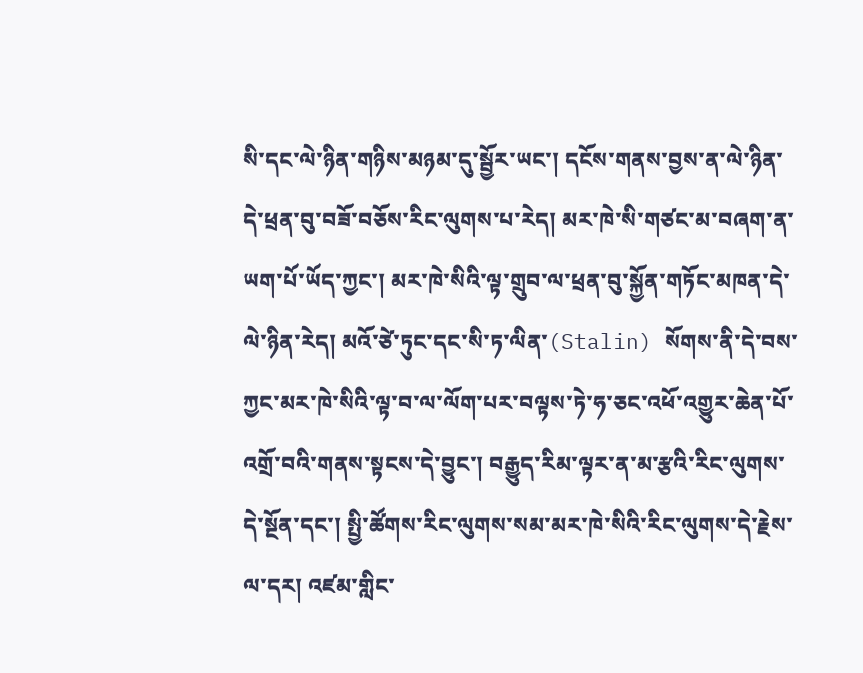སི་དང་ལེ་ཉིན་གཉིས་མཉམ་དུ་སྦྱོར་ཡང་། དངོས་གནས་བྱས་ན་ལེ་ཉིན་དེ་ཕྲན་བུ་བཟོ་བཅོས་རིང་ལུགས་པ་རེད། མར་ཁེ་སི་གཙང་མ་བཞག་ན་ཡག་པོ་ཡོད་ཀྱང་། མར་ཁེ་སིའི་ལྟ་གྲུབ་ལ་ཕྲན་བུ་སྐྱོན་གཏོང་མཁན་དེ་ལེ་ཉིན་རེད། མའོ་ཙེ་ཏུང་དང་སི་ཏ་ལིན་(Stalin) སོགས་ནི་དེ་བས་ཀྱང་མར་ཁེ་སིའི་ལྟ་བ་ལ་ལོག་པར་བལྟས་ཏེ་ཧ་ཅང་འཕོ་འགྱུར་ཆེན་པོ་འགྲོ་བའི་གནས་སྟངས་དེ་བྱུང་། བརྒྱུད་རིམ་ལྟར་ན་མ་རྩའི་རིང་ལུགས་དེ་སྔོན་དང་། སྤྱི་ཚོགས་རིང་ལུགས་སམ་མར་ཁེ་སིའི་རིང་ལུགས་དེ་རྗེས་ལ་དར། འཛམ་གླིང་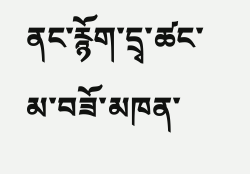ནང་རྙོག་དྲྭ་ཚང་མ་བཟོ་མཁན་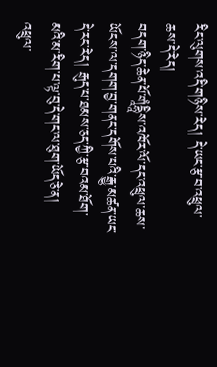རིང་ལུགས་འདི་གཉིས་རེད། དེ་ཡང་རྩ་བ་འཕྲུལ་ཆས་དེ་རེད།
བདག་ཉིད་ཆེན་པོ་གཱཾདྷཱིས་འཁོར་ལོ་དང་འཕྲུལ་ཆས་ཡོངས་ལ་དགག་བྱ་གནང་དགོས་པའི་རྒྱུ་མཚན་ཡང་དེ་རང་རེད། རྒུད་པ་ཐམས་ཅད་ཀྱི་རྩ་བའམ་ཐོག་མའི་མ་རིག་པ་ལྟ་བུ་དེ་གང་ལ་ཐུག་ཡོད་ཅེ་ན། འཕྲུལ་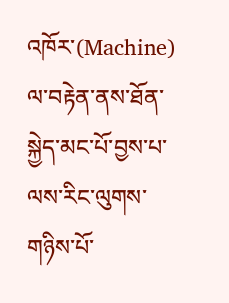འཁོར་(Machine) ལ་བརྟེན་ནས་ཐོན་སྐྱེད་མང་པོ་བྱས་པ་ལས་རིང་ལུགས་གཉིས་པོ་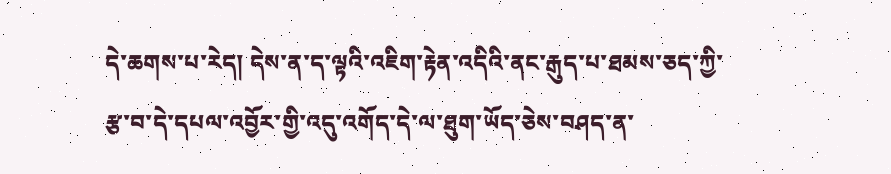དེ་ཆགས་པ་རེད། དེས་ན་ད་ལྟའི་འཇིག་རྟེན་འདིའི་ནང་རྒུད་པ་ཐམས་ཅད་ཀྱི་རྩ་བ་དེ་དཔལ་འབྱོར་གྱི་འདུ་འགོད་དེ་ལ་ཐུག་ཡོད་ཅེས་བཤད་ན་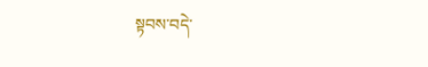སྟབས་བདེ་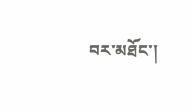བར་མཐོང་།